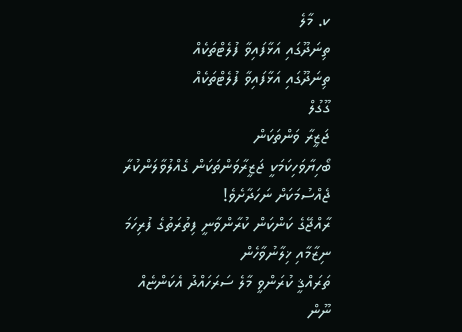ކ. މާލެ
ތިނަދޫގައި އަޅާފައިވާ ފުލެޓްތަކެއް
ތިނަދޫގައި އަޅާފައިވާ ފުލެޓްތަކެއް
ގޫގުލް
ޖަޒީރާ ވަންތަކަން
ބޯހިޔާވަހިކަމަކީ ޖަޒީރާވަންތަކަން ގެއްލުވާލަންކުރާ ޖެއްސުމަކަށް ނަހަދާށެވެ!
ރާއްޖޭގެ ކަންކަން ކުރާންވާނީ ފިތުރަތުގެ ފުރިހަމަ ނިޒާމާއި ޚިލާނުވާހެން
ތަރައްޤީ ކުރަންވީ މާލެ ސަރަހައްދު އެކަންޏެއް ނޫން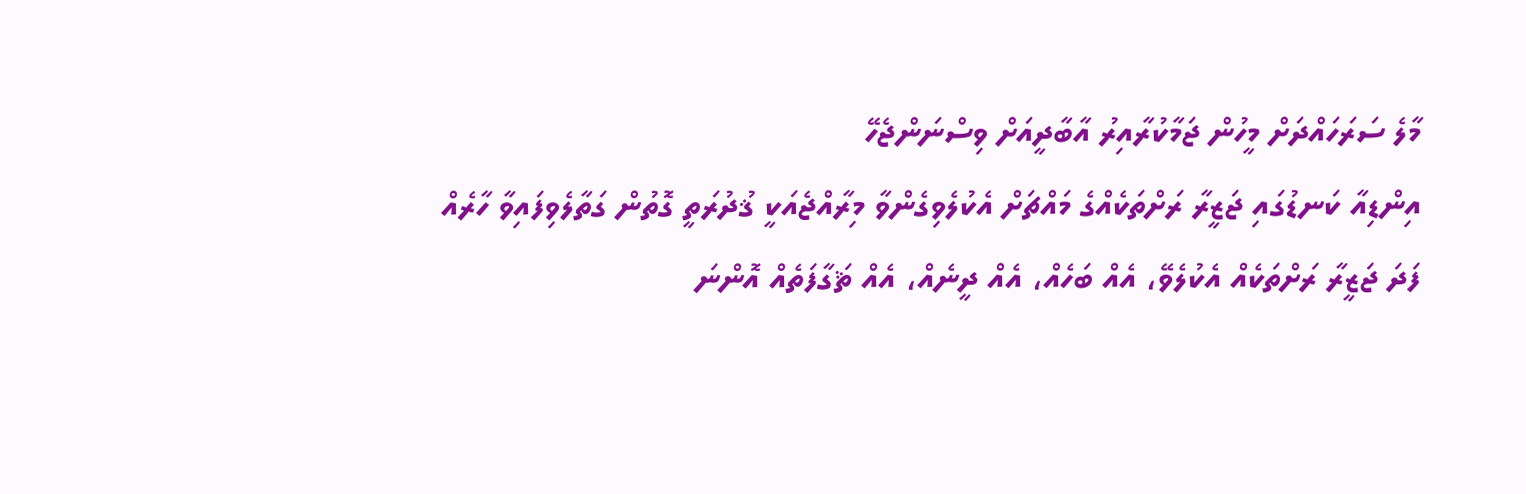މާލެ ސަރަހައްދަށް މީހުން ޖަމާކުރާއިރު އާބާދީއަށް ވިސްނަންޖެހޭ
އިންޑިއާ ކަނޑުގައި ޖަޒީރާ ރަށްތަކެއްގެ މައްޗަށް އެކުލެވިގެންވާ މިރާއްޖެއަކީ ޤުދުރަތީ ގޮތުން ގަތާލެވިފައިވާ ހާރެއް ފަދަ ޖަޒީރާ ރަށްތަކެއް އެކުލެވޭ، އެއް ބަހެއް، އެއް ދީނެއް، އެއް ޘަގާފަތެއް އޮންނަ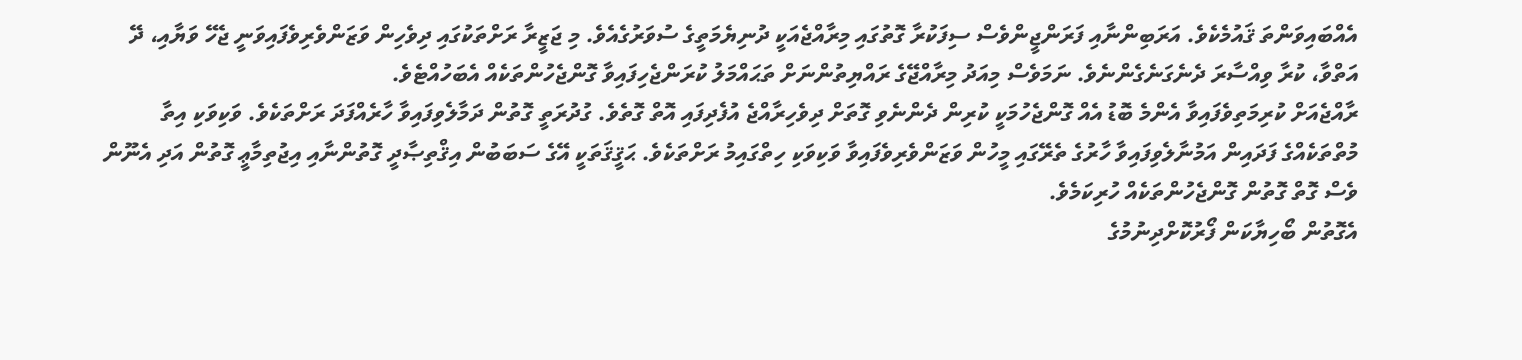އެއްބައިވަންތަ ޤައުމެކެވެ. އަރަބިންނާއި ފަރަންޖީންވެސް ސިފަކުރާ ގޮތުގައި މިރާއްޖެއަކީ ދުނިޔެމަތީގެ ސުވަރުގެއެވެ. މި ޖަޒީރާ ރަށްތަކުގައި ދިވެހިން ވަޒަންވެރިވެފައިވަނީ ޖެހޭ ވަޔާއި، ދޭ އަތްވާ، ކުރާ ވިއްސާރަ ދެނެގަނެގެންނެވެ. ނަމަވެސް މިއަދު މިރާއްޖޭގެ ރައްޔިތުންނަށް ތަޙައްމަލު ކުރަންޖެހިފައިވާ ގޮންޖެހުންތަކެއް އެބަހުއްޓެވެ.
ރާއްޖެއަށް ކުރިމަތިވެފައިވާ އެންމެ ބޮޑު އެއް ގޮންޖެހުމަކީ ކުރިން ދެންނެވި ގޮތަށް ދިވެހިރާއްޖެ އުފެދިފައި އޮތް ގޮތެވެ. ގުދުރަތީ ގޮތުން ދަމާލެވިފައިވާ ހާރެއްފަދަ ރަށްތަކެވެ. ވަކިވަކި އިތާ މުތްތަކެއްގެ ފަދައިން އަމުނާލެވިފައިވާ ހާރުގެ ތެރޭގައި މީހުން ވަޒަންވެރިވެފައިވާ ވަކިވަކި ހިތްގައިމު ރަށްތަކެވެ. ޙަޤީޤަތަކީ އޭގެ ސަބަބުން އިޤްތިޞާދީ ގޮތުންނާއި އިޖުތިމާޢީ ގޮތުން އަދި އެނޫން ވެސް ގޮތް ގޮތުން ގޮންޖެހުންތަކެއް ހުރިކަމެވެ.
އެގޮތުން ބޯހިޔާކަން ފޯރުކޮށްދިނުމުގެ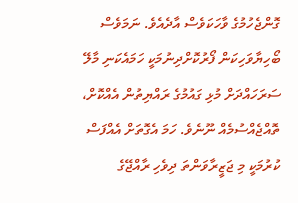ގޮންޖެހުމުގެ ވާހަކަވެސް އާދެއެވެ. ނަމަވެސް ބޯހިޔާވަހިކަން ފޯރުކޮށްދިނުމަކީ ހަމައެކަނި މާލޭ ސަރަހައްދަށް މުޅި ގައުމުގެ ރައްޔިތުން އެއްކޮށް، ތޮއްޖެއްސުމެއް ނޫނެވެ. ހަމަ އެގޮތަށް އެއްފަސް ކުރުމަކީ މި ޖަޒީރާވަންތަ ދިވެހި ރާއްޖޭގެ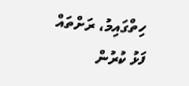ހިތްގައިމު، ރަށްތައް ފަޅު ކުރުން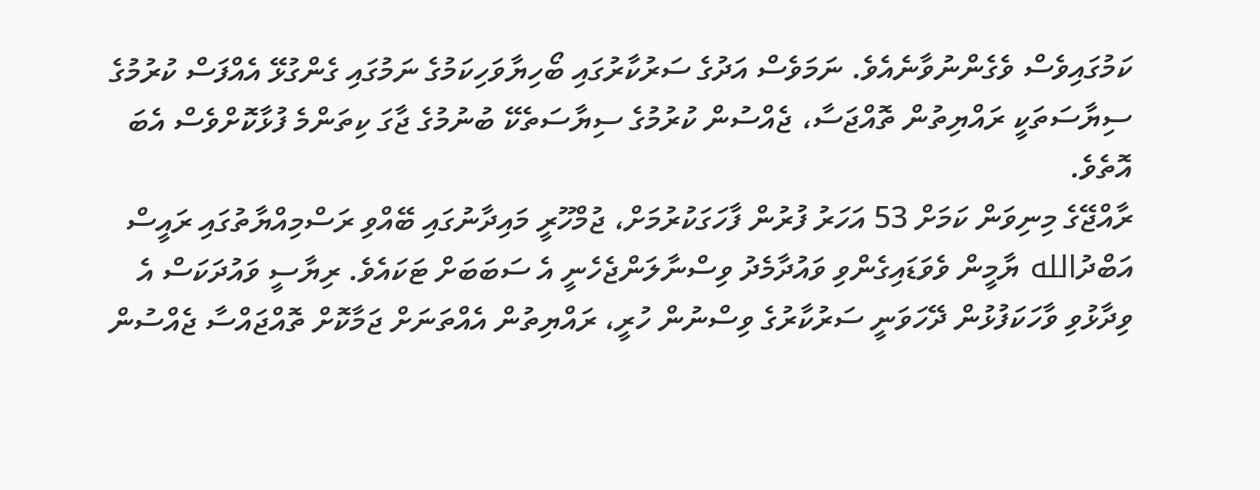ކަމުގައިވެސް ވެގެންނުވާނެއެވެ. ނަމަވެސް އަދުގެ ސަރުކާރުގައި ބޯހިޔާވަހިކަމުގެ ނަމުގައި ގެންގުޅޭ އެއްފަސް ކުރުމުގެ ސިޔާސަތަކީ ރައްޔިތުން ތޮއްޖަސާ، ޖެއްސުން ކުރުމުގެ ސިޔާސަތެކޭ ބުނުމުގެ ޖާގަ ކިތަންމެ ފުޅާކޮށްވެސް އެބަ އޮތެވެ.
ރާއްޖޭގެ މިނިވަން ކަމަށް 53 އަހަރު ފުރުން ފާހަގަކުރުމަށް، ޖުމްހޫރީ މައިދާނުގައި ބޭއްވި ރަސްމިއްޔާތުގައި ރައީސް އަބްދުالله ޔާމީން ވެވަޑައިގެންވި ވައުދާމެދު ވިސްނާލަންޖެހެނީ އެ ސަބަބަށް ޓަކައެވެ. ރިޔާސީ ވައުދަކަސް އެ ވިދާޅުވި ވާހަކަފުޅުން ދޭހަވަނީ ސަރުކާރުގެ ވިސްނުން ހުރީ، ރައްޔިތުން އެއްތަނަށް ޖަމާކޮށް ތޮއްޖައްސާ ޖެއްސުން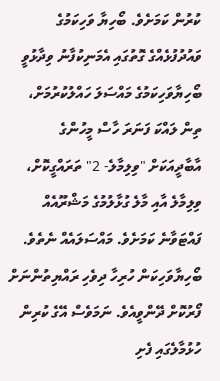ކުރުން ކަމަށެވެ. ބޯހިޔާ ވަހިކަމުގެ ވައުދުފުޅެއްގެ ގޮތުގައި އެމަނިކުފާނު ވިދާޅުވީ ބޯހިޔާވަހިކަމުގެ މައްސަލަ ހައްލުކުރުމަށް، ތިން ލައްކަ ފަނަރަ ހާސް މީހުންގެ އާބާދީއަކަށް "ވިލިމާލެ- 2" ތަރައްގީކޮށް، ވިލިމާލެ އާއި މާލެ ގުޅާލުމުގެ މަޝްރޫއެއް ފައްޓަވާނެ ކަމަށެވެ. މައްސަލައެއް ނެތެވެ. ބޯހިޔާވަހިކަން ހުރިހާ ދިވެހި ރައްޔިތުންނަށް ފޯރުކޮށް ދޭންވީއެވެ. ނަމަވެސް އޭގެ ކުރިން ހުޅުމާލެގައި ފެށި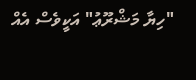"ހިޔާ މަޝްރޫޢު" އަކީވެސް އެއް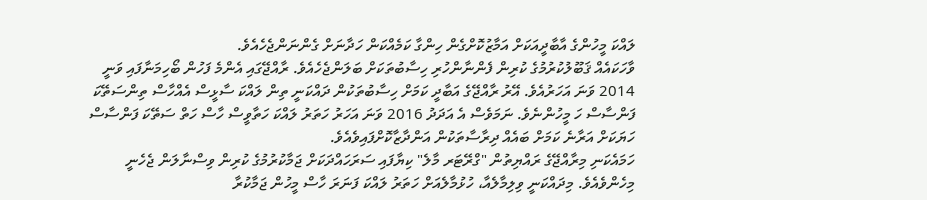ލައްކަ މީހުންގެ އާބާދީއަކަށް އަމާޒުކޮށްގެން ހިންގާ ކަމެއްކަން ހަދާނަށް ގެންނަންޖެހެއެވެ.
ވާހަކައެއް ޤަބޫލުކުރުމުގެ ކުރިން ފެންނާންހުރި ހިސާބުތަކަށް ބަލަންޖެހެއެވެ. ރާއްޖޭގައި އެންމެ ފަހުން ބޯހިމަނާފައި ވަނީ 2014 ވަނަ އަހަރުއެވެ. އޭރު ރާއްޖޭގެ އަބާދީ ކަމަށް ހިސާބުތަކުން ދައްކަނީ ތިން ލައްކަ ސާޅީސް އެއްހާސް ތިންސަތޭކަ ފަންސާސް ހަ މީހުންނެވެ. ނަމަވެސް އެ އަދަދު 2016 ވަނަ އަހަރު ހަތަރު ލައްކަ ހަތާވީސް ހާސް ހަތް ސަތޭކަ ފަންސާސް ހަޔަކަށް އަރާނެ ކަމަށް ބައެއް ދިރާސާތަކުން އަންދާޒާކޮށްފައިވެއެވެ.
ހަމައެކަނި މިރާއްޖޭގެ ރައްޔިތުން "ގްރޭޓަރ މާލެ" ކިޔާފައި ސަރަހައްދަކަށް ޖަމާކުރުމުގެ ކުރިން ވިސްނާލަން ޖެހެނީ މިހެންވެއެވެ. މިދައްކަނީ ވިލިމާލެއާ، ހުޅުމާލެއަށް ހަތަރު ލައްކަ ފަނަރަ ހާސް މީހުން ޖަމާކުރާ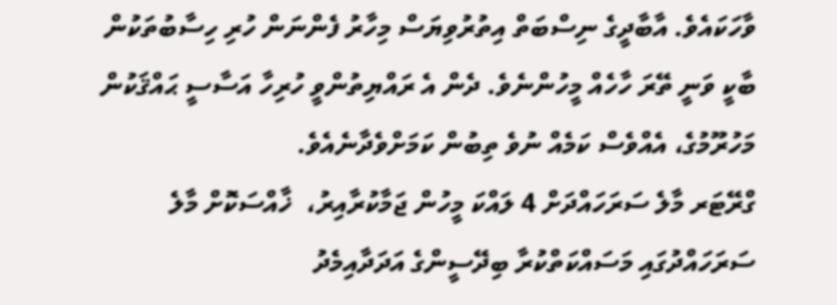ވާހަކައެވެ. އާބާދީގެ ނިސްބަތް އިތުރުވިޔަސް މިހާރު ފެންނަން ހުރި ހިސާބުތަކުން ބާކީ ވަނީ ތޭރަ ހާހެއް މީހުންނެވެ. ދެން އެ ރައްޔިތުންވީ ހުރިހާ އަސާސީ ޙައްޤަކުން މަހުރޫމުގެ، އެއްވެސް ކަމެއް ނުވެ ތިބުން ކަމަށްވެދާނެއެވެ.
ގްރޭޓަރ މާލެ ސަރަހައްދަށް 4 ލައްކަ މީހުން ޖަމާކުރާއިރު،  ޚާއްސަކޮށް މާލެ ސަރަހައްދުގައި މަސައްކަތްކުރާ ބިދޭސީންގެ އަދަދާއިމެދު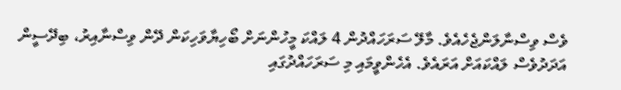ވެސް ވިސްނާލަންޖެހެއެވެ. މާލޭ ސަރަހައްދުން 4 ލައްކަ މީހުންނަށް ބޯހިޔާވަހިކަން ދޭން ވިސްނާއިރު، ބިދޭސީން އަދަދުވެސް ލައްކައަށް އަރައެވެ. އެހެންވީމައި މި ސަރަހައްދުގައި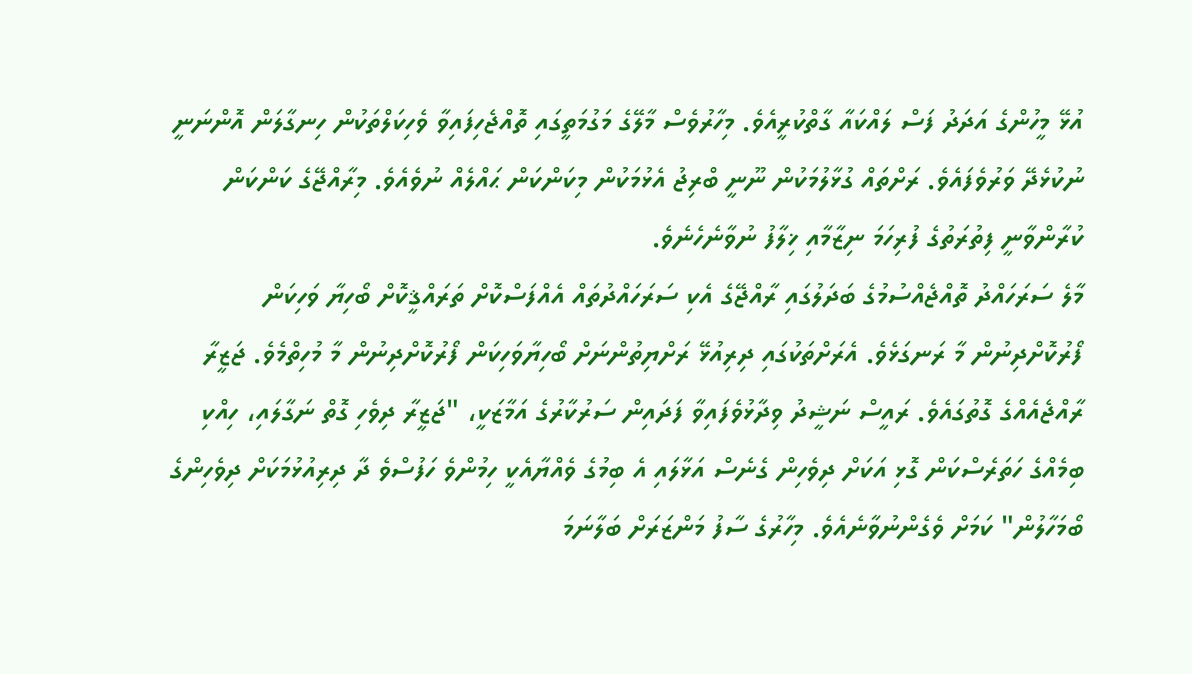އުޅޭ މީހުންގެ އަދަދު ފަސް ލައްކައާ ގާތްކުރީއެވެ. މިހާރުވެސް މާލޭގެ މަގުމަތީގައި ތޮއްޖެހިފައިވާ ވެހިކަލްތަކުން ހިނގާލަން އޮންނަނީ ނުކުޅެދޭ ވަރުވެފައެވެ. ރަށްތައް ގުޅާލުމަކުން ނޫނީ ބްރިޖު އެޅުމަކުން މިކަންކަން ޙައްލެއް ނުވެއެވެ. މިރާއްޖޭގެ ކަންކަން ކުރާންވާނީ ފިތުރަތުގެ ފުރިހަމަ ނިޒާމާއި ޚިލާފު ނުވާނެހެނެވެ.
މާލެ ސަރަހައްދު ތޮއްޖެއްސުމުގެ ބަދަލުގައި ރާއްޖޭގެ އެކި ސަރަހައްދުތައް އެއްފަސްކޮށް ތަރައްޤީކޮށް ބޯހިޔާ ވަހިކަން ފޯރުކޮށްދިނުން މާ ރަނގަޅެވެ. އެރަށްތަކުގައި ދިރިއުޅޭ ރަށްޔިތުންނަށް ބޯހިޔާވަހިކަން ފޯރުކޮށްދިނުން މާ މުހިތްމެވެ. ޖަޒީރާ ރާއްޖެއެއްގެ ގޮތުގައެވެ. ރައީސް ނަޝީދު ވިދާޅުވެފައިވާ ފަދައިން ސަރުކާރުގެ އަމާޒަކީ، "ޖަޒީރާ ދިވެހި ގޮތް ނަގާލައި، ހިއްކި ބިމެއްގެ ހަތަރެސްކަން ގޮޅި އަކަށް ދިވެހިން ގެނެސް އަޅާލައި އެ ބިމުގެ ވެއްޔާއެކީ ހިމުންވެ ހަފުސްވެ ދާ ދިރިއުޅުމަކަށް ދިވެހިންގެ ބޯމަހާލުން" ކަމަށް ވެގެންނުވާނެއެވެ. މިހާރުގެ ސާފު މަންޒަރަށް ބަލާނަމަ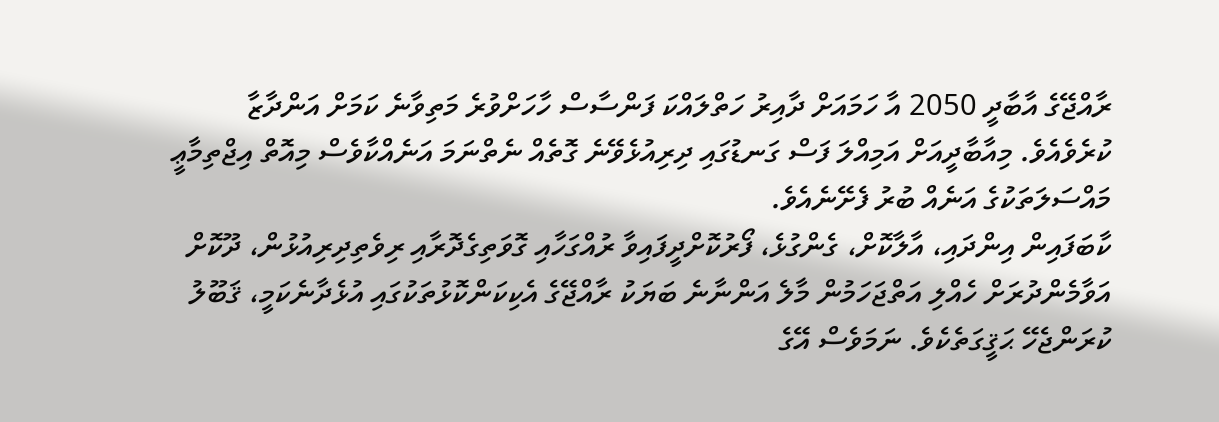ރާއްޖޭގެ އާބާދީ 2050 އާ ހަމައަށް ދާއިރު ހަތްލައްކަ ފަންސާސް ހާހަށްވުރެ މަތިވާނެ ކަމަށް އަންދާޒާ ކުރެވެއެވެ. މިއާބާދީއަށް އަމިއްލަ ފަސް ގަނޑުގައި ދިރިއުޅެވޭނެ ގޮތެއް ނެތްނަމަ އަނެއްކާވެސް މިއޮތް އިޖްތިމާޢީ މައްސަލަތަކުގެ އަނެއް ބުރު ފެށޭނެއެވެ.
ކާބަފައިން އިންދައި، އާލާކޮށް، ގެންގުޅެ، ފޯރުކޮށްދީފައިވާ ރުއްގަހާއި ގޮވަތިގެދޮރާއި ރިވެތިދިރިއުޅުން، ދޫކޮށް އަވާމެންދުރަށް ހެއްލި އަތްޖަހަމުން މާލެ އަންނާނެ ބަޔަކު ރާއްޖޭގެ އެކިކަންކޮޅުތަކުގައި އުޅެދާނެކަމީ، ޤަބޫލު ކުރަންޖެހޭ ޙަޤީގަތެކެވެ. ނަމަވެސް އޭގެ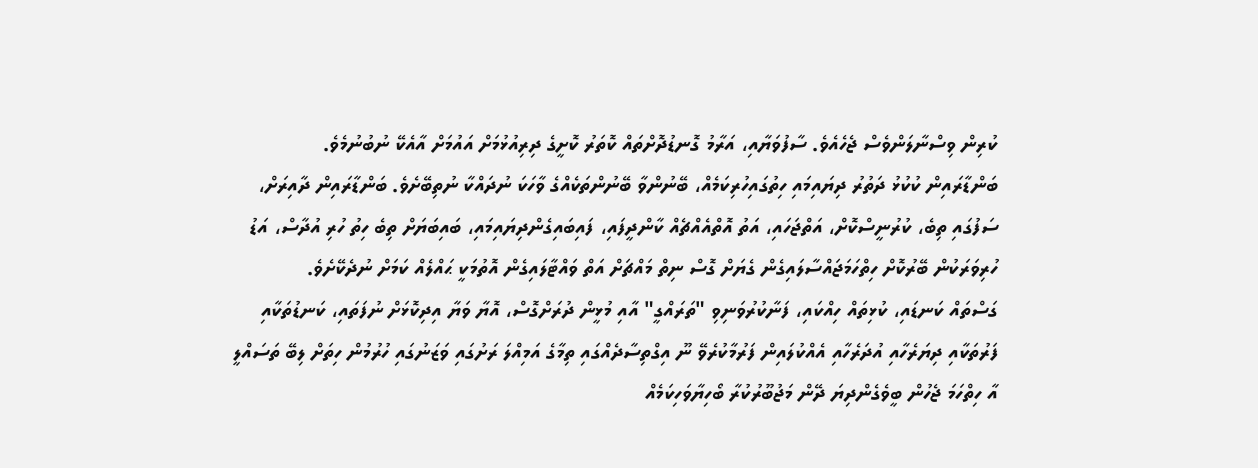ކުރިން ވިސްނާލަންވެސް ޖެހެއެވެ. ސާފުވަޔާއި، އަރާމު ގޮނޑުދޮށްތައް ކޮތަރު ކޮށީގެ ދިރިއުޅުމަށް އައުމަށް އާއެކޭ ނުބުނުމެވެ.
ބަންޑާރައިން ކުކުޅު ދަތުރު ދިޔައިމައި ހިތުގައިހުރިކަމެއް، ބޭނުންވާ ބޭނުންތަކެއްގެ ވާހަކަ ނުދައްކާ ނުތިބޭށެވެ. ބަންޑާރައިން ދާއިރަށް، ސަފުގައި ތިބެ، ކުރުނީސްކޮށް، އަތްޖަހައި، އަތު އޮތްއެއްޗެއް ކާންދީފައި، ފައިބައިގެންދިޔައިމައި، ބައިބަޔަށް ތިބެ ހިތު ހުރި އުދާސް، އަޑު ހުރިވަރަކުން ބޭރުކޮށް ހިތްހަމަޖައްސާލައިގެން ގެޔަށް ގޮސް ނިތް މައްޗަށް އަތް ވައްޓާލައިގެން އޮތުމަކީ ޙައްލެއް ކަމަށް ނުދެކޭށެވެ.
ގަސްތައް ކަނޑައި، ކުޅިތައް ހިއްކައި، ފަނާކުރުވަނިވި "ތަރައްގީ" އާއި މުޅީން ދުރަށްގޮސް، އޮޔާ ވަޔާ އިދިކޮޅަށް ނުފަތައި، ކަނޑުތަކާއި ފަރުތަކާއި ދިޔަރެހާއި އުދަރެހާއި އެއްކުލައިން ފަރުމާކުރެވޭ ނޫ އިގްތިސާދެއްގައި ތިމާގެ އަމިއްލަ ރަށުގައި ވަޒަނުގައި ހުރުމުން ހިތަށް ލިބޭ ތަސައްލީ އާ ހިތްހަމަ ޖެހުން ބީވެގެންދިޔަ ދޭން މަޖުބޫރުކުރާ ބޯހިޔާވަހިކަމެއް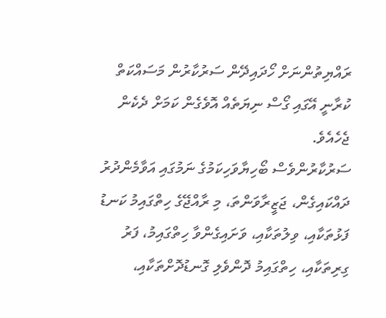ރައްޔިތުންނަށް ހޯދައިދޭން ސަރުކާރުން މަސައްކަތް ކުރާނީ އޭގައި ގޯސް ނިޔަތެއް އޮވެގެން ކަމަށް ދެކެން ޖެހެއެވެ.
ސަރުކާރުންވެސް ބޯހިޔާވަހިކަމުގެ ނަމުގައި އަވާމެންދުރު ދައްކައިގެން، ޖަޒީރާވަންތަ، މި ރާއްޖޭގެ ހިތްގައިމު ކަނޑު ފަޅުތަކާއި، ވިލުތަކާއި، ވަށައިގެންވާ ހިތްގައިމު، ފަރު ގިރިތަކާއި، ހިތްގައިމު ދޮންވެލި ގޮނޑުދޮށްތަކާއި،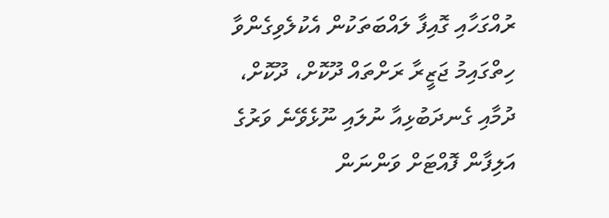ރުއްގަހާއި ގޮއިފާ ލައްބަތަކުން އެކުލެވިގެންވާ ހިތްގައިމު ޖަޒީރާ ރަށްތައް ދޫކޮށް، ދޫކޮށް، ދުމާއި ގެނދަބުޅިއާ ނުލައި ނޫޅެވޭނެ ވަރުގެ އަލިފާން ފޮއްޓަށް ވަންނަން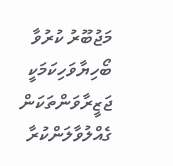މަޖުބޫރު ކުރުވާ ބޯހިޔާވަހިކަމަކީ ޖަޒީރާވަންތަކަން ގެއްލުވާލަންކުރާ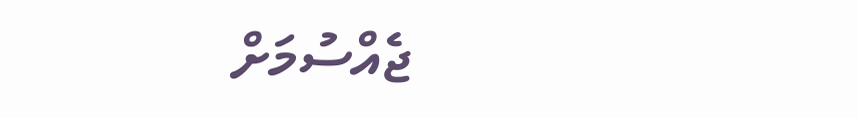ޖެއްސުމަށް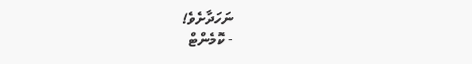ނަހަދާށެވެ!
- ކޮމެންޓް